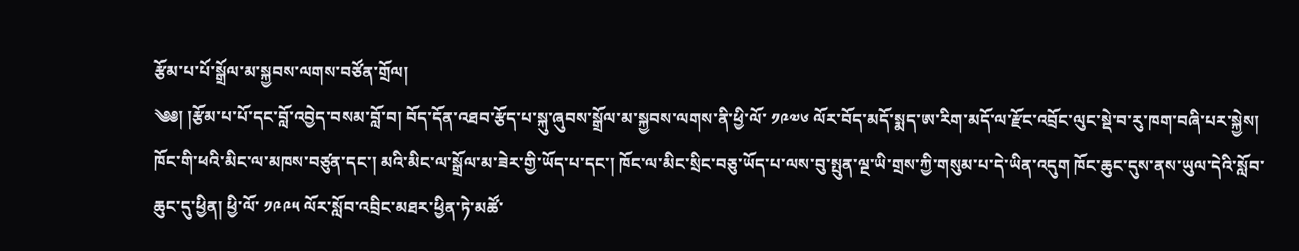རྩོམ་པ་པོ་སྒྲོལ་མ་སྐྱབས་ལགས་བཙོན་གྲོལ།
༄༅། །རྩོམ་པ་པོ་དང་བློ་འབྱེད་བསམ་བློ་བ། བོད་དོན་འཐབ་རྩོད་པ་སྐུ་ཞུབས་སྒྲོལ་མ་སྐྱབས་ལགས་ནི་ཕྱི་ལོ་ ༡༩༧༦ ལོར་བོད་མདོ་སྨད་ཨ་རིག་མདོ་ལ་རྫོང་འབྲོང་ལུང་སྡེ་བ་རུ་ཁག་བཞི་པར་སྐྱེས།  ཁོང་གི་ཕའི་མིང་ལ་མཁས་བཙུན་དང་། མའི་མིང་ལ་སྒྲོལ་མ་ཟེར་གྱི་ཡོད་པ་དང་། ཁོང་ལ་མིང་སྲིང་བཅུ་ཡོད་པ་ལས་བུ་སྤུན་ལྔ་ཡི་གྲས་ཀྱི་གསུམ་པ་དེ་ཡིན་འདུག ཁོང་ཆུང་དུས་ནས་ཡུལ་དེའི་སློབ་ཆུང་དུ་ཕྱིན། ཕྱི་ལོ་ ༡༩༩༥ ལོར་སློབ་འབྲིང་མཐར་ཕྱིན་ཏེ་མཚོ་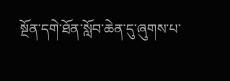སྔོན་དགེ་ཐོན་སློབ་ཆེན་དུ་ཞུགས་པ་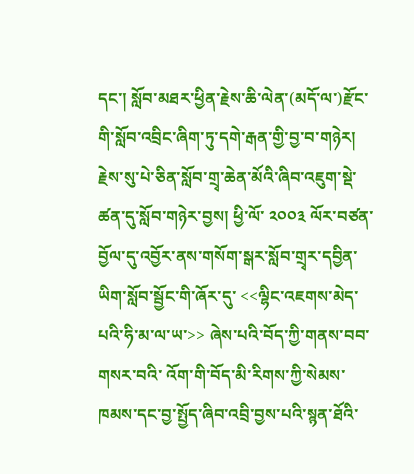དང་། སློབ་མཐར་ཕྱིན་རྗེས་ཆི་ལེན་(མདོ་ལ་)རྫོང་གི་སློབ་འབྲིང་ཞིག་ཏུ་དགེ་རྒན་གྱི་བྱ་བ་གཉེར། རྗེས་སུ་པེ་ཅིན་སློབ་གྲྭ་ཆེན་མོའི་ཞིབ་འཇུག་སྡེ་ཚན་དུ་སློབ་གཉེར་བྱས། ཕྱི་ལོ་ ༢༠༠༣ ལོར་བཙན་བྱོལ་དུ་འབྱོར་ནས་གསོག་སྒར་སློབ་གྲྭར་དབྱིན་ཡིག་སློབ་སྦྱོང་གི་ཞོར་དུ་ <<ལྷིང་འཇགས་མེད་པའི་ཧི་མ་ལ་ཡ་>> ཞེས་པའི་བོད་ཀྱི་གནས་བབ་གསར་བའི་ འོག་གི་བོད་མི་རིགས་ཀྱི་སེམས་ཁམས་དང་བྱ་སྤྱོད་ཞིབ་འབྲི་བྱས་པའི་སྙན་ཐོའི་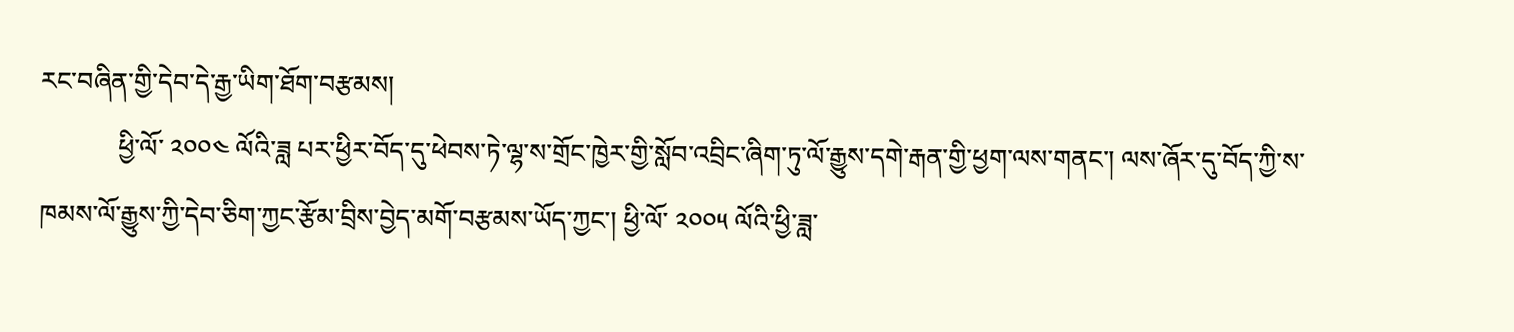རང་བཞིན་གྱི་དེབ་དེ་རྒྱ་ཡིག་ཐོག་བརྩམས།
            ཕྱི་ལོ་ ༢༠༠༤ ལོའི་ཟླ པར་ཕྱིར་བོད་དུ་ཕེབས་ཏེ་ལྷ་ས་གྲོང་ཁྱེར་གྱི་སློབ་འབྲིང་ཞིག་ཏུ་ལོ་རྒྱུས་དགེ་རྒན་གྱི་ཕྱག་ལས་གནང་། ལས་ཞོར་དུ་བོད་ཀྱི་ས་ཁམས་ལོ་རྒྱུས་ཀྱི་དེབ་ཅིག་ཀྱང་རྩོམ་བྲིས་བྱེད་མགོ་བརྩམས་ཡོད་ཀྱང་། ཕྱི་ལོ་ ༢༠༠༥ ལོའི་ཕྱི་ཟླ་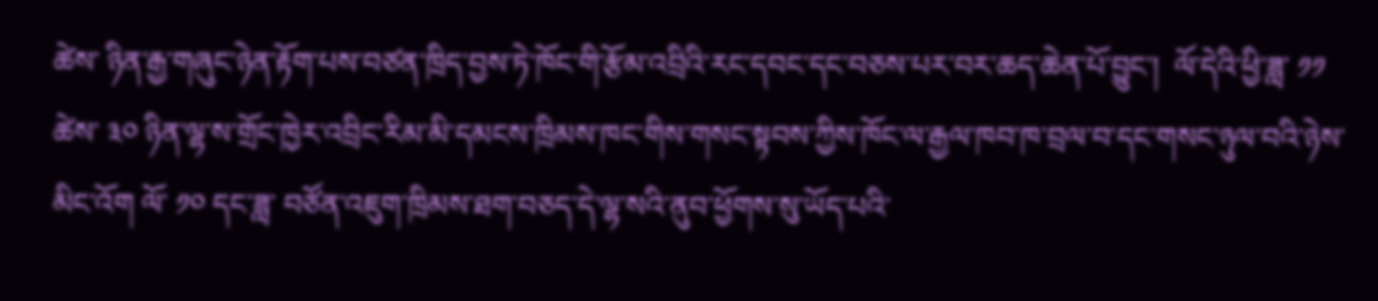ཚེས་ ཉིན་རྒྱ་གཞུང་ཉེན་རྟོག་པས་བཙན་ཁྲིད་བྱས་ཏེ་ཁོང་གི་རྩོམ་འབྲིའི་རང་དབང་དང་བཅས་པར་བར་ཆད་ཆེན་པོ་བྱུང་།  ལོ་དེའི་ཕྱི་ཟླ་ ༡༡ ཚེས་ ༣༠ ཉིན་ལྷ་ས་གྲོང་ཁྱེར་འབྲིང་རིམ་མི་དམངས་ཁྲིམས་ཁང་གིས་གསང་སྟབས་ཀྱིས་ཁོང་ལ་རྒྱལ་ཁབ་ཁ་བྲལ་བ་དང་གསང་ཉུལ་བའི་ཉེས་མིང་འོག ལོ་ ༡༠ དང་ཟླ་ བཙོན་འཇུག་ཁྲིམས་ཐག་བཅད་དེ་ལྷ་སའི་ནུབ་ཕྱོགས་སུ་ཡོད་པའི་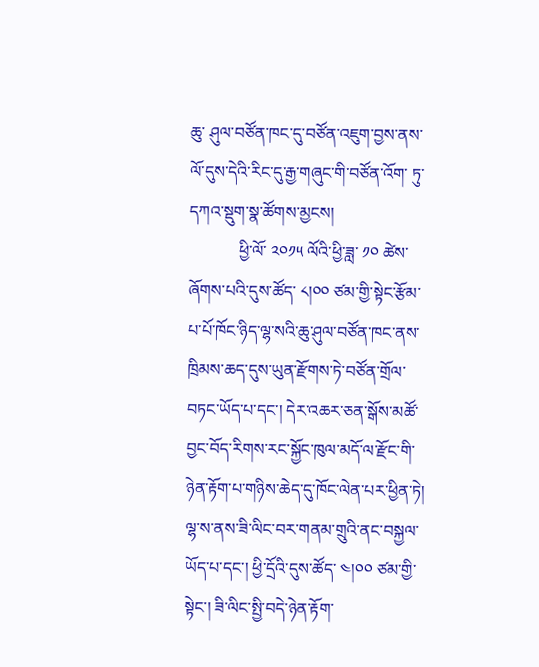ཆུ་ ཤུལ་བཙོན་ཁང་དུ་བཙོན་འཇུག་བྱས་ནས་ལོ་དུས་དེའི་རིང་དུ་རྒྱ་གཞུང་གི་བཙོན་འོག་ ཏུ་དཀའ་སྡུག་སྣ་ཚོགས་མྱངས།
            ཕྱི་ལོ་ ༢༠༡༥ ལོའི་ཕྱི་ཟླ་ ༡༠ ཚེས་ ཞོགས་པའི་དུས་ཚོད་ ༨།༠༠ ཙམ་གྱི་སྟེང་རྩོམ་པ་པོ་ཁོང་ཉིད་ལྷ་སའི་ཆུ་ཤུལ་བཙོན་ཁང་ནས་ཁྲིམས་ཆད་དུས་ཡུན་རྫོགས་ཏེ་བཙོན་གྲོལ་བཏང་ཡོད་པ་དང་། དེར་འཆར་ཅན་སྒོས་མཚོ་བྱང་བོད་རིགས་རང་སྐྱོང་ཁུལ་མདོ་ལ་རྫོང་གི་ཉེན་རྟོག་པ་གཉིས་ཆེད་དུ་ཁོང་ལེན་པར་ཕྱིན་ཏེ། ལྷ་ས་ནས་ཟི་ལིང་བར་གནམ་གྲུའི་ནང་བསྐྱལ་ཡོད་པ་དང་། ཕྱི་དྲོའི་དུས་ཚོད་ ༤།༠༠ ཙམ་གྱི་སྟེང་། ཟི་ལིང་སྤྱི་བདེ་ཉེན་རྟོག་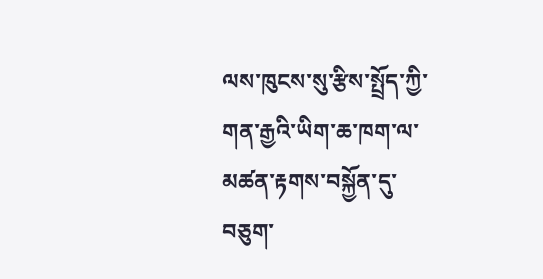ལས་ཁུངས་སུ་རྩིས་སྤྲོད་ཀྱི་གན་རྒྱའི་ཡིག་ཆ་ཁག་ལ་མཚན་རྟགས་བསྐྱོན་དུ་བཅུག་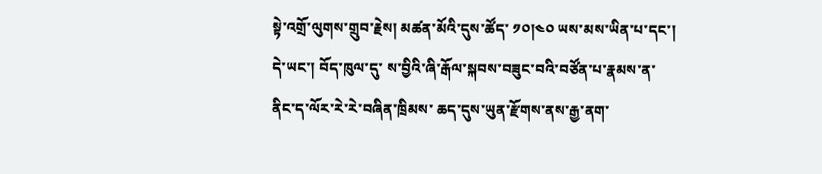སྟེ་འགྲོ་ལུགས་གྲུབ་རྗེས། མཚན་མོའི་དུས་ཚོད་ ༡༠།༤༠ ཡས་མས་ཡིན་པ་དང་། དེ་ཡང་། བོད་ཁུལ་དུ་ ས་བྱིའི་ཞི་རྒོལ་སྐབས་བཟུང་བའི་བཙོན་པ་རྣམས་ན་ནིང་ད་ལོར་རེ་རེ་བཞིན་ཁྲིམས་ ཆད་དུས་ཡུན་རྫོགས་ནས་རྒྱ་ནག་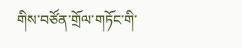གིས་བཙོན་གྲོལ་གཏོང་གི་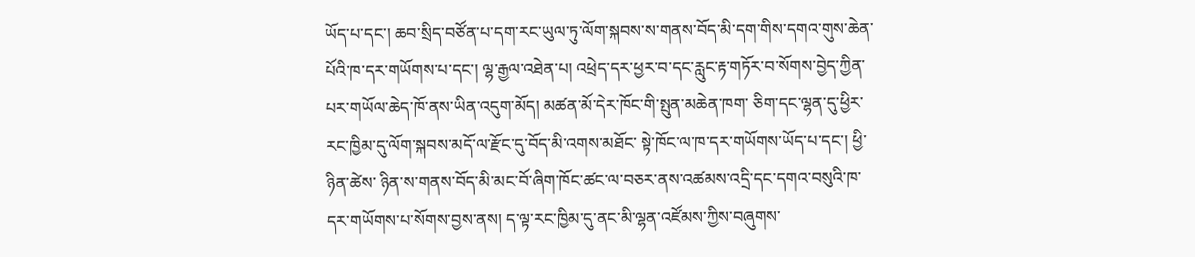ཡོད་པ་དང་། ཆབ་སྲིད་བཙོན་པ་དག་རང་ཡུལ་ཏུ་ལོག་སྐབས་ས་གནས་བོད་མི་དག་གིས་དགའ་གུས་ཆེན་པོའི་ཁ་དར་གཡོགས་པ་དང་། ལྷ་རྒྱལ་འཐེན་པ། འཕྲེད་དར་ཕྱར་བ་དང་རླུང་རྟ་གཏོར་བ་སོགས་བྱེད་ཀྱིན་པར་གཡོལ་ཆེད་ཁོ་ནས་ཡིན་འདུག་མོད། མཚན་མོ་དེར་ཁོང་གི་སྤུན་མཆེན་ཁག་ ཅིག་དང་ལྷན་དུ་ཕྱིར་རང་ཁྱིམ་དུ་ལོག་སྐབས་མདོ་ལ་རྫོང་དུ་བོད་མི་འགས་མཐོང་ སྟེ་ཁོང་ལ་ཁ་དར་གཡོགས་ཡོད་པ་དང་། ཕྱི་ཉིན་ཚེས་ ཉིན་ས་གནས་བོད་མི་མང་བོ་ཞིག་ཁོང་ཚང་ལ་བཅར་ནས་འཚམས་འདྲི་དང་དགའ་བསུའི་ཁ་དར་གཡོགས་པ་སོགས་བྱས་ནས། ད་ལྟ་རང་ཁྱིམ་དུ་ནང་མི་ལྷན་འཛོམས་ཀྱིས་བཞུགས་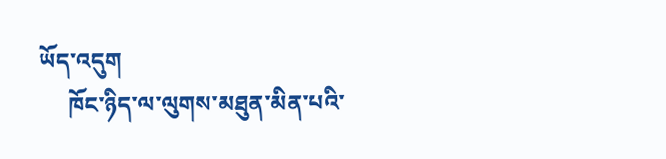ཡོད་འདུག
     ཁོང་ཉིད་ལ་ལུགས་མཐུན་མིན་པའི་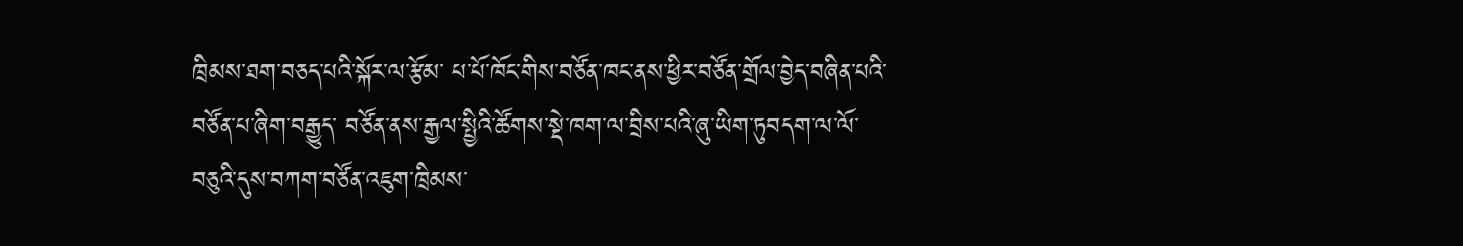ཁྲིམས་ཐག་བཅད་པའི་སྐོར་ལ་རྩོམ་ པ་པོ་ཁོང་གིས་བཙོན་ཁང་ནས་ཕྱིར་བཙོན་གྲོལ་བྱེད་བཞིན་པའི་བཙོན་པ་ཞིག་བརྒྱུད་ བཙོན་ནས་རྒྱལ་སྤྱིའི་ཚོགས་སྡེ་ཁག་ལ་བྲིས་པའི་ཞུ་ཡིག་ཏུབདག་ལ་ལོ་བཅུའི་དུས་བཀག་བཙོན་འཇུག་ཁྲིམས་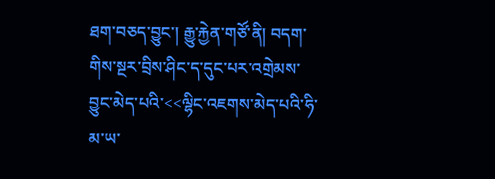ཐག་བཅད་བྱུང་། རྒྱུ་རྐྱེན་གཙོ་ནི། བདག་གིས་སྔར་བྲིས་ཤིང་ད་དུང་པར་འགྲེམས་བྱུང་མེད་པའི་<<ལྷིང་འཇགས་མེད་པའི་ཧི་མ་ཡ་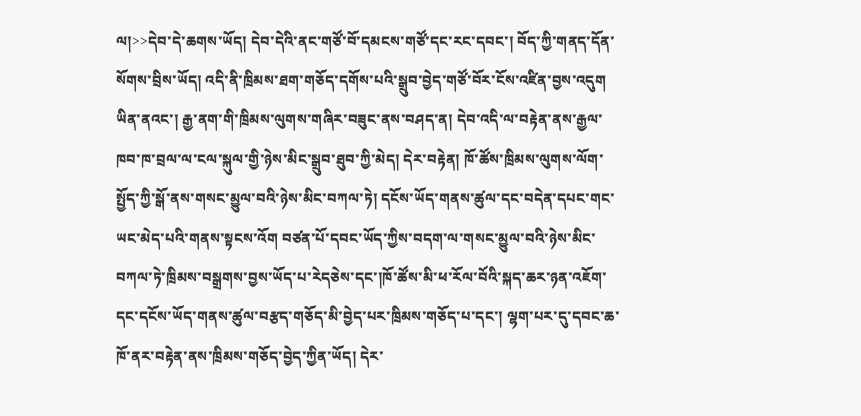ལ།>>དེབ་དེ་ཆགས་ཡོད། དེབ་དེའི་ནང་གཙོ་བོ་དམངས་གཙོ་དང་རང་དབང་། བོད་ཀྱི་གནད་དོན་སོགས་བྲིས་ཡོད། འདི་ནི་ཁྲིམས་ཐག་གཅོད་དགོས་པའི་སྒྲུབ་བྱེད་གཙོ་བོར་ངོས་འཛིན་བྱས་འདུག ཡིན་ནའང་། རྒྱ་ནག་གི་ཁྲིམས་ལུགས་གཞིར་བཟུང་ནས་བཤད་ན། དེབ་འདི་ལ་བརྟེན་ནས་རྒྱལ་ཁབ་ཁ་བྲལ་ལ་ངལ་སྐུལ་གྱི་ཉེས་མིང་སྒྲུབ་ཐུབ་ཀྱི་མེད། དེར་བརྟེན། ཁོ་ཚོས་ཁྲིམས་ལུགས་ལོག་སྤྱོད་ཀྱི་སྒོ་ནས་གསང་མྱུལ་བའི་ཉེས་མིང་བཀལ་ཏེ། དངོས་ཡོད་གནས་ཚུལ་དང་བདེན་དཔང་གང་ཡང་མེད་པའི་གནས་སྟངས་འོག བཙན་པོ་དབང་ཡོད་ཀྱིས་བདག་ལ་གསང་མྱུལ་བའི་ཉེས་མིང་བཀལ་ཏེ་ཁྲིམས་བསྒྲགས་བྱས་ཡོད་པ་རེདཅེས་དང་།ཁོ་ཚོས་མི་ཕ་རོལ་བོའི་སྐད་ཆར་ཉན་འཇོག་དང་དངོས་ཡོད་གནས་ཚུལ་བརྩད་གཅོད་མི་བྱེད་པར་ཁྲིམས་གཅོད་པ་དང་། ལྷག་པར་དུ་དབང་ཆ་ཁོ་ནར་བརྟེན་ནས་ཁྲིམས་གཅོད་བྱེད་ཀྱིན་ཡོད། དེར་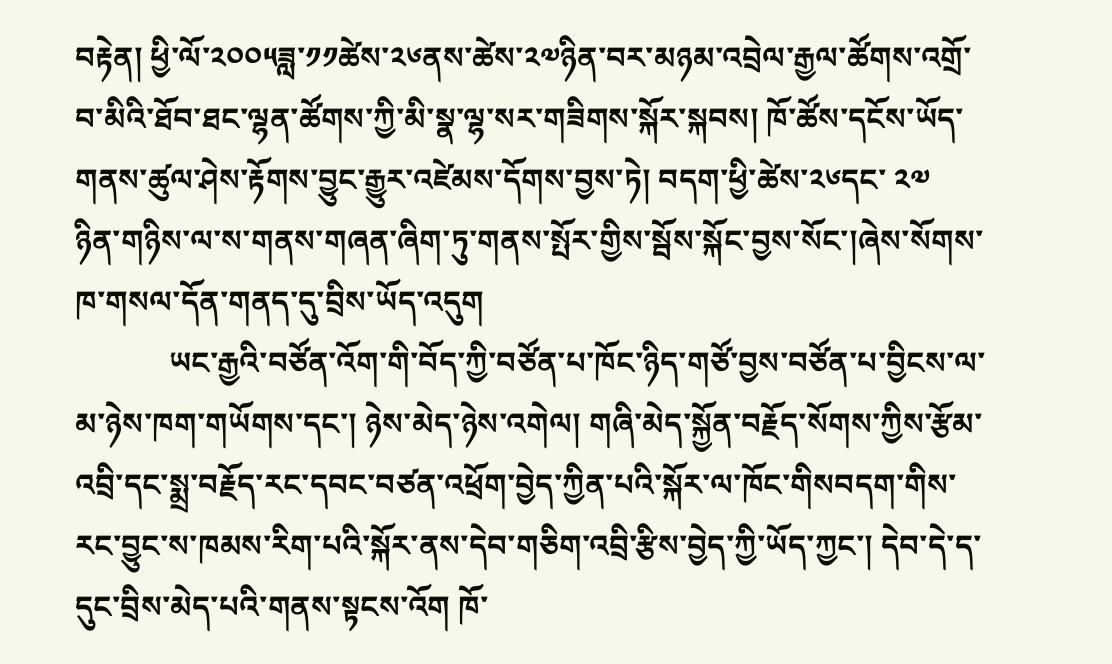བརྟེན། ཕྱི་ལོ་༢༠༠༥ཟླ་༡༡ཚེས་༢༦ནས་ཚེས་༢༧ཉིན་བར་མཉམ་འབྲེལ་རྒྱལ་ཚོགས་འགྲོ་བ་མིའི་ཐོབ་ཐང་ལྷན་ཚོགས་ཀྱི་མི་སྣ་ལྷ་སར་གཟིགས་སྐོར་སྐབས། ཁོ་ཚོས་དངོས་ཡོད་གནས་ཚུལ་ཤེས་རྟོགས་བྱུང་རྒྱུར་འཛེམས་དོགས་བྱས་ཏེ། བདག་ཕྱི་ཚེས་༢༦དང་ ༢༧ ཉིན་གཉིས་ལ་ས་གནས་གཞན་ཞིག་ཏུ་གནས་སྤོར་གྱིས་སྦོས་སྐོང་བྱས་སོང་།ཞེས་སོགས་ཁ་གསལ་དོན་གནད་དུ་བྲིས་ཡོད་འདུག
            ཡང་རྒྱའི་བཙོན་འོག་གི་བོད་ཀྱི་བཙོན་པ་ཁོང་ཉིད་གཙོ་བྱས་བཙོན་པ་བྱིངས་ལ་མ་ཉེས་ཁག་གཡོགས་དང་། ཉེས་མེད་ཉེས་འགེལ། གཞི་མེད་སྐྱོན་བརྗོད་སོགས་ཀྱིས་རྩོམ་འབྲི་དང་སྨྲ་བརྗོད་རང་དབང་བཙན་འཕྲོག་བྱེད་ཀྱིན་པའི་སྐོར་ལ་ཁོང་གིསབདག་གིས་རང་བྱུང་ས་ཁམས་རིག་པའི་སྐོར་ནས་དེབ་གཅིག་འབྲི་རྩིས་བྱེད་ཀྱི་ཡོད་ཀྱང་། དེབ་དེ་ད་དུང་བྲིས་མེད་པའི་གནས་སྟངས་འོག ཁོ་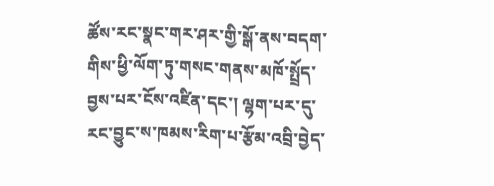ཚོས་རང་སྣང་གར་ཤར་གྱི་སྒོ་ནས་བདག་གིས་ཕྱི་ལོག་ཏུ་གསང་གནས་མཁོ་སྤྲོད་བྱས་པར་ངོས་འཛིན་དང་། ལྷག་པར་དུ་རང་བྱུང་ས་ཁམས་རིག་པ་རྩོམ་འབྲི་བྱེད་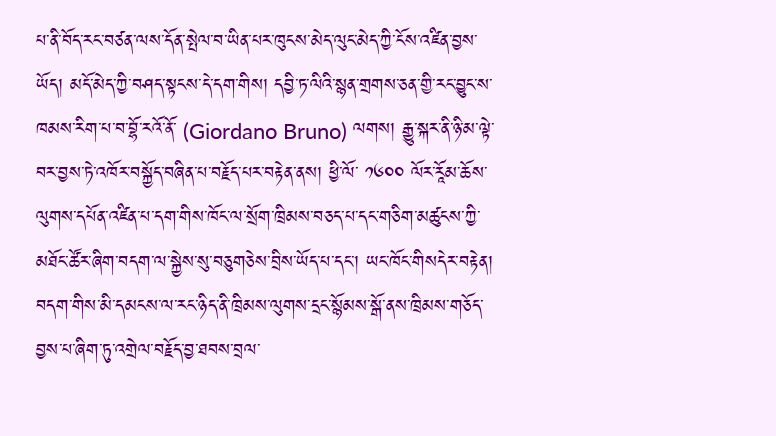པ་ནི་བོད་རང་བཙན་ལས་དོན་སྤེལ་བ་ཡིན་པར་ཁུངས་མེད་ལུང་མེད་ཀྱི་ངོས་འཛིན་བྱས་ཡོད། མདོ་མེད་ཀྱི་བཤད་སྟངས་དེ་དག་གིས། དབྱི་ཏ་ལིའི་སྙན་གྲགས་ཅན་གྱི་རང་བྱུང་ས་ཁམས་རིག་པ་བ་བྷོ་རའོ་ནོ་ (Giordano Bruno) ལགས། རྒྱུ་སྐར་ནི་ཉི་མ་ལྟེ་བར་བྱས་ཏེ་འཁོར་བསྐྱོད་བཞིན་པ་བརྗོད་པར་བརྟེན་ནས། ཕྱི་ལོ་ ༡༦༠༠ ལོར་རཱོམ་ཆོས་ལུགས་དཔོན་འཛིན་པ་དག་གིས་ཁོང་ལ་སྲོག་ཁྲིམས་བཅད་པ་དང་གཅིག་མཚུངས་ཀྱི་མཐོང་ཚོར་ཞིག་བདག་ལ་སྐྱེས་སུ་བཅུགཅེས་བྲིས་ཡོད་པ་དང་། ཡང་ཁོང་གིསདེར་བརྟེན། བདག་གིས་མི་དམངས་ལ་རང་ཉིད་ནི་ཁྲིམས་ལུགས་དྲང་སྙོམས་སྒོ་ནས་ཁྲིམས་གཅོད་བྱས་པ་ཞིག་ཏུ་འགྲེལ་བརྗོད་བྱ་ཐབས་བྲལ་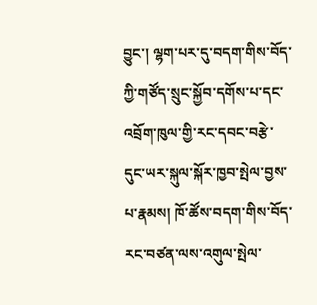བྱུང་། ལྷག་པར་དུ་བདག་གིས་བོད་ཀྱི་གཙོད་སྲུང་སྐྱོབ་དགོས་པ་དང་འབྲོག་ཁུལ་གྱི་རང་དབང་བརྩེ་དུང་ཡར་སྐུལ་སྐོར་ཁྱབ་སྤེལ་བྱས་པ་རྣམས། ཁོ་ཚོས་བདག་གིས་བོད་རང་བཙན་ལས་འགུལ་སྤེལ་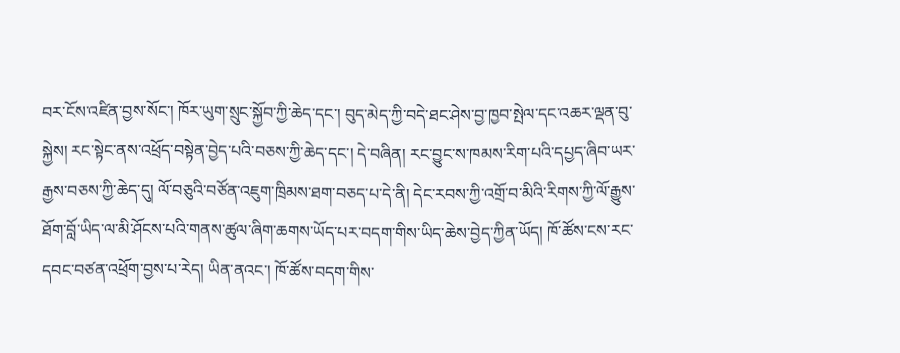བར་ངོས་འཛིན་བྱས་སོང་། ཁོར་ཡུག་སྲུང་སྐྱོབ་ཀྱི་ཆེད་དང་། བུད་མེད་ཀྱི་བདེ་ཐང་ཤེས་བྱ་ཁྱབ་སྤེལ་དང་འཆར་ལྡན་བུ་སྐྱེས། རང་སྟེང་ནས་འཕྲོད་བསྟེན་བྱེད་པའི་བཅས་ཀྱི་ཆེད་དང་། དེ་བཞིན། རང་བྱུང་ས་ཁམས་རིག་པའི་དཔྱད་ཞིབ་ཡར་རྒྱས་བཅས་ཀྱི་ཆེད་དུ། ལོ་བཅུའི་བཙོན་འཇུག་ཁྲིམས་ཐག་བཅད་པ་དེ་ནི། དེང་རབས་ཀྱི་འགྲོ་བ་མིའི་རིགས་ཀྱི་ལོ་རྒྱུས་ཐོག་བློ་ཡིད་ལ་མི་ཤོངས་པའི་གནས་ཚུལ་ཞིག་ཆགས་ཡོད་པར་བདག་གིས་ཡིད་ཆེས་བྱེད་ཀྱིན་ཡོད། ཁོ་ཚོས་ངས་རང་དབང་བཙན་འཕྲོག་བྱས་པ་རེད། ཡིན་ནའང་། ཁོ་ཚོས་བདག་གིས་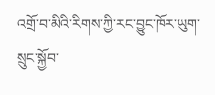འགྲོ་བ་མིའི་རིགས་ཀྱི་རང་བྱུང་ཁོར་ཡུག་སྲུང་སྐྱོབ་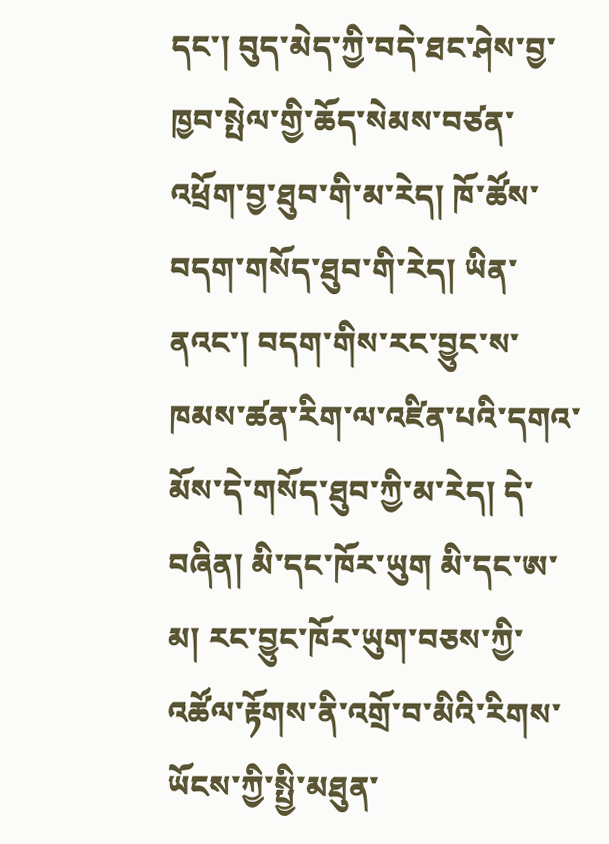དང་། བུད་མེད་ཀྱི་བདེ་ཐང་ཤེས་བྱ་ཁྱབ་སྤེལ་གྱི་ཆོད་སེམས་བཙན་འཕྲོག་བྱ་ཐུབ་གི་མ་རེད། ཁོ་ཚོས་བདག་གསོད་ཐུབ་གི་རེད། ཡིན་ནའང་། བདག་གིས་རང་བྱུང་ས་ཁམས་ཚན་རིག་ལ་འཛིན་པའི་དགའ་མོས་དེ་གསོད་ཐུབ་ཀྱི་མ་རེད། དེ་བཞིན། མི་དང་ཁོར་ཡུག མི་དང་ཨ་མ། རང་བྱུང་ཁོར་ཡུག་བཅས་ཀྱི་འཚོལ་རྟོགས་ནི་འགྲོ་བ་མིའི་རིགས་ཡོངས་ཀྱི་སྤྱི་མཐུན་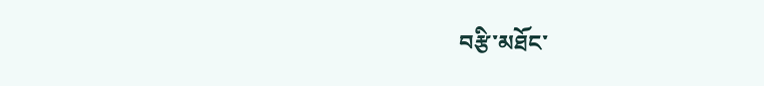བརྩི་མཐོང་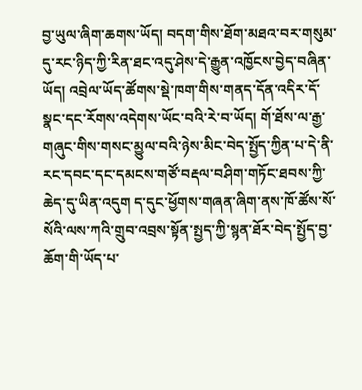བྱ་ཡུལ་ཞིག་ཆགས་ཡོད། བདག་གིས་ཐོག་མཐའ་བར་གསུམ་དུ་རང་ཉིད་ཀྱི་རིན་ཐང་འདུ་ཤེས་དེ་རྒྱུན་འཁྱོངས་བྱེད་བཞིན་ཡོད། འབྲེལ་ཡོད་ཚོགས་སྡེ་ཁག་གིས་གནད་དོན་འདིར་དོ་སྣང་དང་རོགས་འདེགས་ཡོང་བའི་རེ་བ་ཡོད། གོ་ཐོས་ལ་རྒྱ་གཞུང་གིས་གསང་མྱུལ་བའི་ཉེས་མིང་བེད་སྤྱོད་ཀྱིན་པ་དེ་ནི་རང་དབང་དང་དམངས་གཙོ་བརྡལ་བཤིག་གཏོང་ཐབས་ཀྱི་ཆེད་དུ་ཡིན་འདུག ད་དུང་ཕྱོགས་གཞན་ཞིག་ནས་ཁོ་ཚོས་སོ་སོའི་ལས་ཀའི་གྲུབ་འབྲས་སྟོན་སྤྱད་ཀྱི་སྙན་ཐོར་བེད་སྤྱོད་བྱ་ཆོག་གི་ཡོད་པ་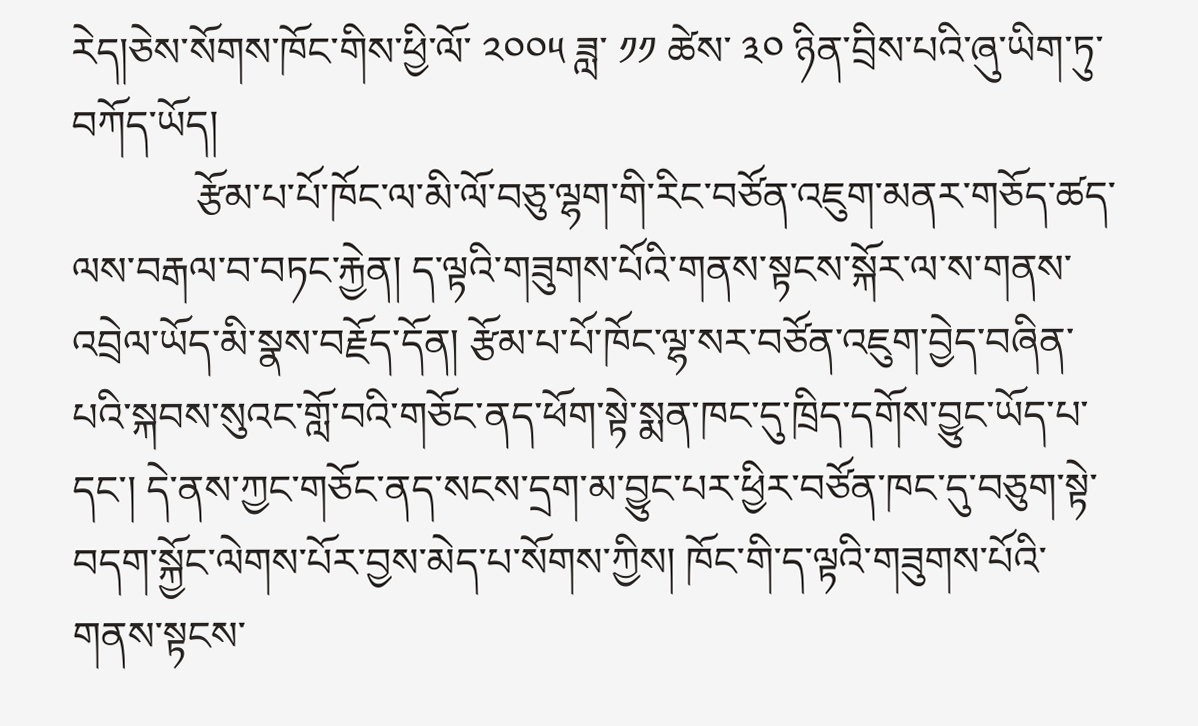རེད།ཅེས་སོགས་ཁོང་གིས་ཕྱི་ལོ་ ༢༠༠༥ ཟླ་ ༡༡ ཚེས་ ༣༠ ཉིན་བྲིས་པའི་ཞུ་ཡིག་ཏུ་བཀོད་ཡོད།
            རྩོམ་པ་པོ་ཁོང་ལ་མི་ལོ་བཅུ་ལྷག་གི་རིང་བཙོན་འཇུག་མནར་གཅོད་ཚད་ལས་བརྒལ་བ་བཏང་རྐྱེན། ད་ལྟའི་གཟུགས་པོའི་གནས་སྟངས་སྐོར་ལ་ས་གནས་འབྲེལ་ཡོད་མི་སྣས་བརྗོད་དོན། རྩོམ་པ་པོ་ཁོང་ལྷ་སར་བཙོན་འཇུག་བྱེད་བཞིན་པའི་སྐབས་སུའང་གློ་བའི་གཅོང་ནད་ཕོག་སྟེ་སྨན་ཁང་དུ་ཁྲིད་དགོས་བྱུང་ཡོད་པ་དང་། དེ་ནས་ཀྱང་གཅོང་ནད་སངས་དྲག་མ་བྱུང་པར་ཕྱིར་བཙོན་ཁང་དུ་བཅུག་སྟེ་བདག་སྐྱོང་ལེགས་པོར་བྱས་མེད་པ་སོགས་ཀྱིས། ཁོང་གི་ད་ལྟའི་གཟུགས་པོའི་གནས་སྟངས་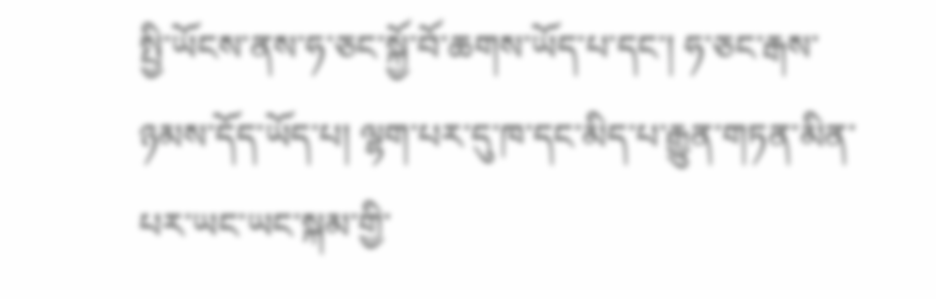སྤྱི་ཡོངས་ནས་ཧ་ཅང་སྐྱོ་བོ་ཆགས་ཡོད་པ་དང་། ཧ་ཅང་རྒས་ཉམས་དོད་ཡོད་པ། ལྷག་པར་དུ་ཁ་དང་མིད་པ་རྒྱུན་གཏན་མིན་པར་ཡང་ཡང་སྐམ་གྱི་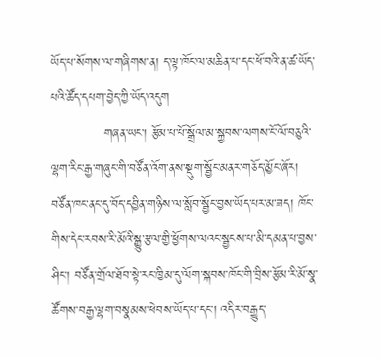ཡོད་པ་སོགས་ལ་གཞིགས་ན། ད་ལྟ་ཁོང་ལ་མཆིན་པ་དང་ཕོ་བའི་ན་ཚ་ཡོད་པའི་ཚོད་དཔག་བྱེད་ཀྱི་ཡོད་འདུག
            གཞན་ཡང་། རྩོམ་པ་པོ་སྒྲོལ་མ་སྐྱབས་ལགས་ངོ་ལོ་བཅུའི་ལྷག་རིང་རྒྱ་གཞུང་གི་བཙོན་འོག་ནས་སྡུག་སྦྱོང་མནར་གཅོད་མྱོང་ཞོར། བཙོན་ཁང་ནང་དུ་བོད་དབྱིན་གཉིས་ལ་སློབ་སྦྱོང་བྱས་ཡོད་པར་མ་ཟད། ཁོང་གིས་དེང་རབས་རི་མོའི་སྒྱུ་རྩལ་གྱི་ཕྱོགས་ལའང་སྦྱངས་པ་མི་དམན་པ་བྱས་ཤིང་། བཙོན་གྲོལ་ཐོབ་སྟེ་རང་ཁྱིམ་དུ་ལོག་སྐབས་ཁོང་གི་བྲིས་རྩོམ་རི་མོ་སྣ་ཚོགས་བརྒྱ་ལྷག་བསྣམས་ཕེབས་ཡོད་པ་དང་། འདིར་བརྒྱུད་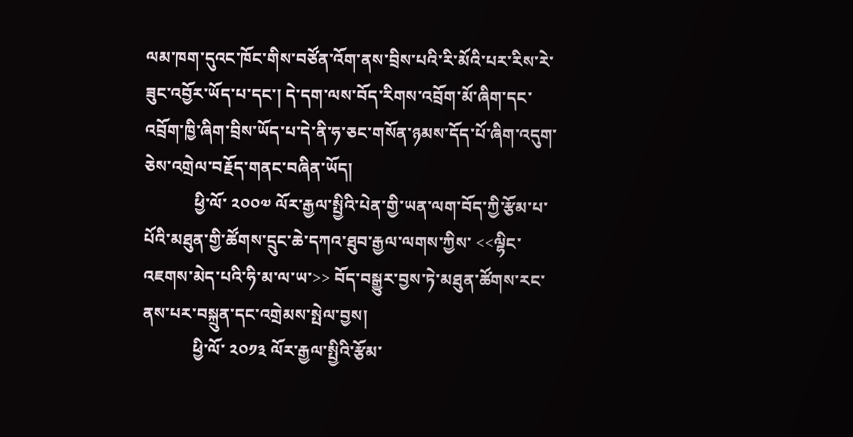ལམ་ཁག་དུའང་ཁོང་གིས་བཙོན་འོག་ནས་བྲིས་པའི་རི་མོའི་པར་རིས་རེ་ཟུང་འབྱོར་ཡོད་པ་དང་། དེ་དག་ལས་བོད་རིགས་འབྲོག་མོ་ཞིག་དང་འབྲོག་ཁྱི་ཞིག་བྲིས་ཡོད་པ་དེ་ནི་ཧ་ཅང་གསོན་ཉམས་དོད་པོ་ཞིག་འདུག་ཅེས་འགྲེལ་བརྗོད་གནང་བཞིན་ཡོད།
            ཕྱི་ལོ་ ༢༠༠༧ ལོར་རྒྱལ་སྤྱིའི་པེན་གྱི་ཡན་ལག་བོད་ཀྱི་རྩོམ་པ་པོའི་མཐུན་གྱི་ཚོགས་དྲུང་ཆེ་དཀའ་ཐུབ་རྒྱལ་ལགས་ཀྱིས་ <<ལྷིང་འཇགས་མེད་པའི་ཧི་མ་ལ་ཡ་>> བོད་བསྒྱུར་བྱས་ཏེ་མཐུན་ཚོགས་རང་ནས་པར་བསྐྲུན་དང་འགྲེམས་སྤེལ་བྱས།
            ཕྱི་ལོ་ ༢༠༡༣ ལོར་རྒྱལ་སྤྱིའི་རྩོམ་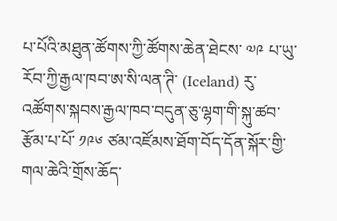པ་པོའི་མཐུན་ཚོགས་ཀྱི་ཚོགས་ཆེན་ཐེངས་ ༧༩ པ་ཡུ་རོབ་ཀྱི་རྒྱལ་ཁབ་ཨ་སི་ལན་ཊི་ (Iceland) རུ་འཚོགས་སྐབས་རྒྱལ་ཁབ་བདུན་ཅུ་ལྷག་གི་སྐུ་ཚབ་རྩོམ་པ་པོ་ ༡༩༦ ཙམ་འཛོམས་ཐོག་བོད་དོན་སྐོར་གྱི་གལ་ཆེའི་གྲོས་ཆོད་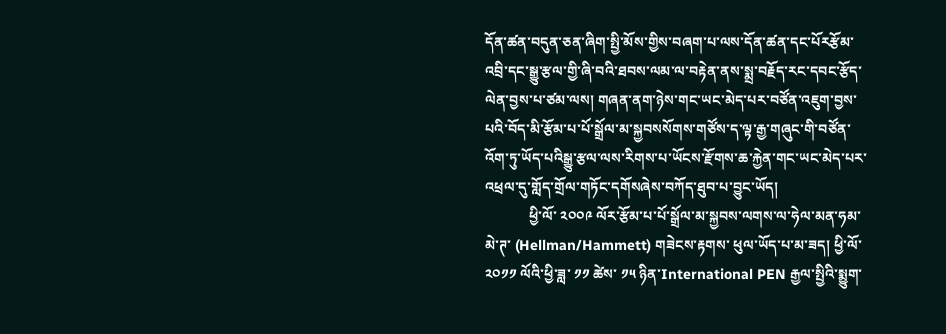དོན་ཚན་བདུན་ཅན་ཞིག་སྤྱི་མོས་གྱིས་བཞག་པ་ལས་དོན་ཚན་དང་པོརརྩོམ་འབྲི་དང་སྒྱུ་རྩལ་གྱི་ཞི་བའི་ཐབས་ལམ་ལ་བརྟེན་ནས་སྨྲ་བརྗོད་རང་དབང་རྩོད་ལེན་བྱས་པ་ཙམ་ལས། གཞན་ནག་ཉེས་གང་ཡང་མེད་པར་བཙོན་འཇུག་བྱས་པའི་བོད་མི་རྩོམ་པ་པོ་སྒྲོལ་མ་སྐྱབསསོགས་གཙོས་ད་ལྟ་རྒྱ་གཞུང་གི་བཙོན་འོག་ཏུ་ཡོད་པའིསྒྱུ་རྩལ་ལས་རིགས་པ་ཡོངས་རྫོགས་ཆ་རྐྱེན་གང་ཡང་མེད་པར་འཕྲལ་དུ་གློད་གྲོལ་གཏོང་དགོསཞེས་བཀོད་ཐུབ་པ་བྱུང་ཡོད།
            ཕྱི་ལོ་ ༢༠༠༩ ལོར་རྩོམ་པ་པོ་སྒྲོལ་མ་སྐྱབས་ལགས་ལ་ཧེལ་མན་ཧམ་མེ་ཊ་ (Hellman/Hammett) གཟེངས་རྟགས་ ཕུལ་ཡོད་པ་མ་ཟད། ཕྱི་ལོ་ ༢༠༡༡ ལོའི་ཕྱི་ཟླ་ ༡༡ ཚེས་ ༡༥ ཉིན་International PEN རྒྱལ་སྤྱིའི་སྨྱུག་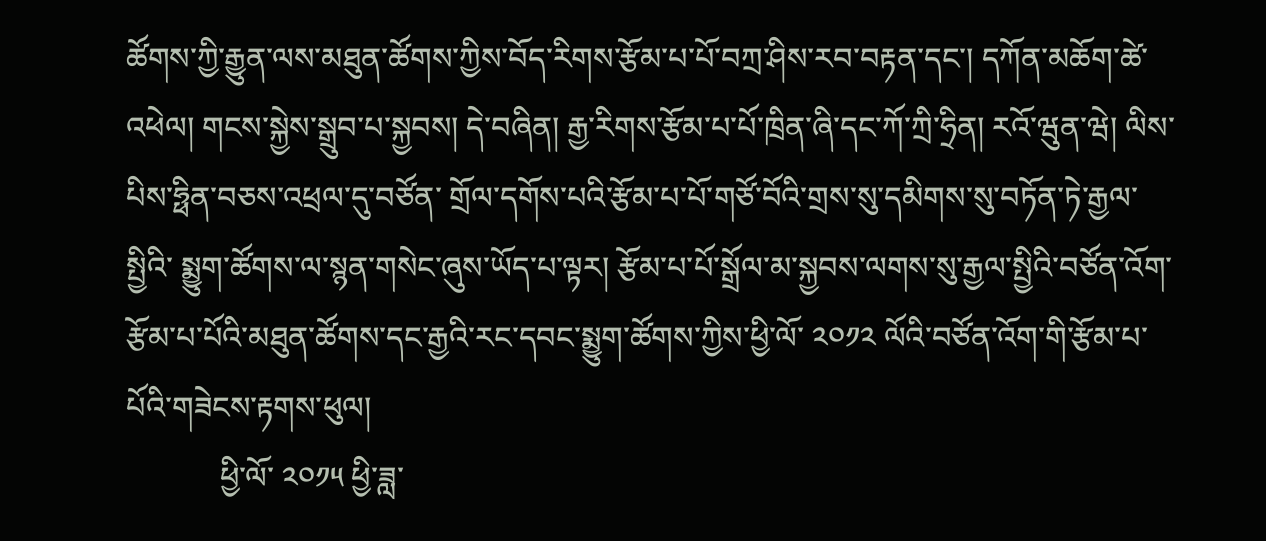ཚོགས་ཀྱི་རྒྱུན་ལས་མཐུན་ཚོགས་ཀྱིས་བོད་རིགས་རྩོམ་པ་པོ་བཀྲ་ཤིས་རབ་བརྟན་དང་། དཀོན་མཆོག་ཚེ་འཕེལ། གངས་སྐྱེས་སྒྲུབ་པ་སྐྱབས། དེ་བཞིན། རྒྱ་རིགས་རྩོམ་པ་པོ་ཁྲིན་ཞི་དང་ཀོ་ཀྲི་ཧྲིན། རའོ་ཝུན་ཝེ། ལིས་པིས་ཧྥིན་བཅས་འཕྲལ་དུ་བཙོན་ གྲོལ་དགོས་པའི་རྩོམ་པ་པོ་གཙོ་བོའི་གྲས་སུ་དམིགས་སུ་བཏོན་ཏེ་རྒྱལ་སྤྱིའི་ སྨྱུག་ཚོགས་ལ་སྙན་གསེང་ཞུས་ཡོད་པ་ལྟར། རྩོམ་པ་པོ་སྒྲོལ་མ་སྐྱབས་ལགས་སུ་རྒྱལ་སྤྱིའི་བཙོན་འོག་རྩོམ་པ་པོའི་མཐུན་ཚོགས་དང་རྒྱའི་རང་དབང་སྨྱུག་ཚོགས་ཀྱིས་ཕྱི་ལོ་ ༢༠༡༢ ལོའི་བཙོན་འོག་གི་རྩོམ་པ་པོའི་གཟེངས་རྟགས་ཕུལ།
            ཕྱི་ལོ་ ༢༠༡༥ ཕྱི་ཟླ་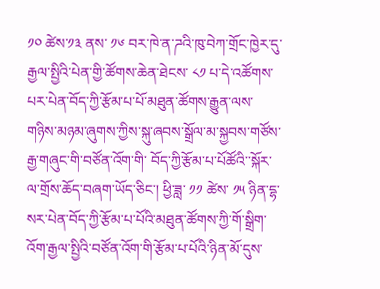༡༠ ཚེས་༡༣ ནས་ ༡༦ བར་ཁེ་ན་ཌའི་ཁུ་བེཀ་གྲོང་ཁྱེར་དུ་རྒྱལ་སྤྱིའི་པེན་གྱི་ཚོགས་ཆེན་ཐེངས་ ༨༡ པ་དེ་འཚོགས་པར་པེན་བོད་ཀྱི་རྩོམ་པ་པོ་མཐུན་ཚོགས་རྒྱུན་ལས་ གཉིས་མཉམ་ཞུགས་ཀྱིས་སྐུ་ཞབས་སྒྲོལ་མ་སྐྱབས་གཙོས་རྒྱ་གཞུང་གི་བཙོན་འོག་གི་ བོད་ཀྱི་རྩོམ་པ་པོཚོའི་་སྐོར་ལ་གྲོས་ཆོད་བཞག་ཡོད་ཅིང་། ཕྱི་ཟླ་ ༡༡ ཚེས་ ༡༥ ཉིན་དྷ་སར་པེན་བོད་ཀྱི་རྩོམ་པ་པོའི་མཐུན་ཚོགས་ཀྱི་གོ་སྒྲིག་འོག་རྒྱལ་སྤྱིའི་བཙོན་འོག་གི་རྩོམ་པ་པོའི་ཉིན་མོ་དུས་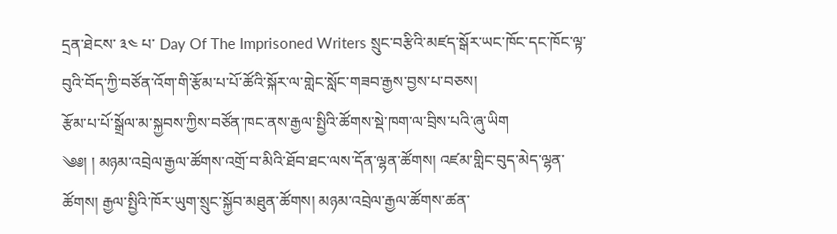དྲན་ཐེངས་ ༣༤ པ་ Day Of The Imprisoned Writers སྲུང་བརྩིའི་མཛད་སྒོར་ཡང་ཁོང་དང་ཁོང་ལྟ་བུའི་བོད་ཀྱི་བཙོན་འོག་གི་རྩོམ་པ་པོ་ཚོའི་སྐོར་ལ་གླེང་སློང་གཟབ་རྒྱས་བྱས་པ་བཅས།
རྩོམ་པ་པོ་སྒྲོལ་མ་སྐྱབས་ཀྱིས་བཙོན་ཁང་ནས་རྒྱལ་སྤྱིའི་ཚོགས་སྡེ་ཁག་ལ་བྲིས་པའི་ཞུ་ཡིག
༄༅། ། མཉམ་འབྲེལ་རྒྱལ་ཚོགས་འགྲོ་བ་མིའི་ཐོབ་ཐང་ལས་དོན་ལྷན་ཚོགས། འཛམ་གླིང་བུད་མེད་ལྷན་ཚོགས། རྒྱལ་སྤྱིའི་ཁོར་ཡུག་སྲུང་སྐྱོབ་མཐུན་ཚོགས། མཉམ་འབྲེལ་རྒྱལ་ཚོགས་ཚན་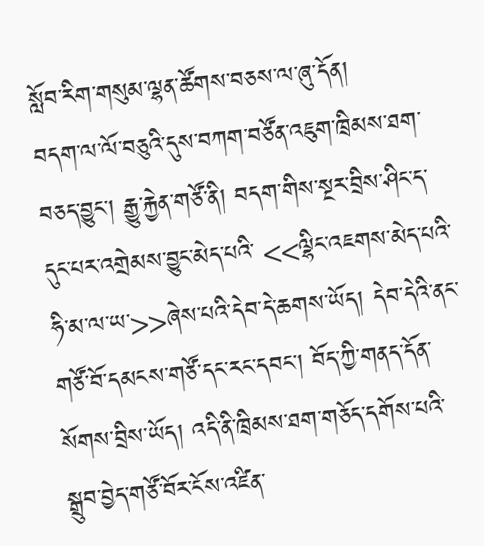སློབ་རིག་གསུམ་ལྷན་ཚོགས་བཅས་ལ་ཞུ་དོན།
བདག་ལ་ལོ་བཅུའི་དུས་བཀག་བཙོན་འཇུག་ཁྲིམས་ཐག་བཅད་བྱུང་། རྒྱུ་རྐྱེན་གཙོ་ནི། བདག་གིས་སྔར་བྲིས་ཤིང་ད་དུང་པར་འགྲེམས་བྱུང་མེད་པའི་ <<ལྷིང་འཇགས་མེད་པའི་ཧི་མ་ལ་ཡ་>>ཞེས་པའི་དེབ་དེ་ཆགས་ཡོད། དེབ་དེའི་ནང་གཙོ་བོ་དམངས་གཙོ་དང་རང་དབང་། བོད་ཀྱི་གནད་དོན་སོགས་བྲིས་ཡོད། འདི་ནི་ཁྲིམས་ཐག་གཅོད་དགོས་པའི་སྒྲུབ་བྱེད་གཙོ་བོར་ངོས་འཛིན་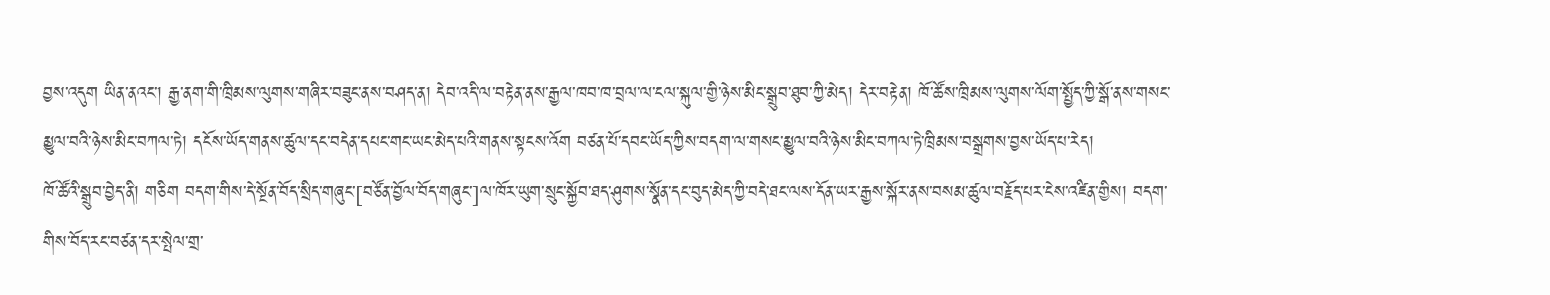བྱས་འདུག ཡིན་ནའང་། རྒྱ་ནག་གི་ཁྲིམས་ལུགས་གཞིར་བཟུང་ནས་བཤད་ན། དེབ་འདི་ལ་བརྟེན་ནས་རྒྱལ་ཁབ་ཁ་བྲལ་ལ་ངལ་སྐུལ་གྱི་ཉེས་མིང་སྒྲུབ་ཐུབ་ཀྱི་མེད། དེར་བརྟེན། ཁོ་ཚོས་ཁྲིམས་ལུགས་ལོག་སྤྱོད་ཀྱི་སྒོ་ནས་གསང་མྱུལ་བའི་ཉེས་མིང་བཀལ་ཏེ། དངོས་ཡོད་གནས་ཚུལ་དང་བདེན་དཔང་གང་ཡང་མེད་པའི་གནས་སྟངས་འོག བཙན་པོ་དབང་ཡོད་ཀྱིས་བདག་ལ་གསང་མྱུལ་བའི་ཉེས་མིང་བཀལ་ཏེ་ཁྲིམས་བསྒྲགས་བྱས་ཡོད་པ་རེད།
ཁོ་ཚོའི་སྒྲུབ་བྱེད་ནི། གཅིག བདག་གིས་དེ་སྔོན་བོད་སྲིད་གཞུང་[བཙོན་བྱོལ་བོད་གཞུང་]ལ་ཁོར་ཡུག་སྲུང་སྐྱོབ་ཐད་ཤུགས་སྣོན་དང་བུད་མེད་ཀྱི་བདེ་ཐང་ལས་དོན་ཡར་རྒྱས་སྐོར་ནས་བསམ་ཚུལ་བརྗོད་པར་ངེས་འཛིན་གྱིས། བདག་གིས་བོད་རང་བཙན་དར་སྤེལ་གྲ་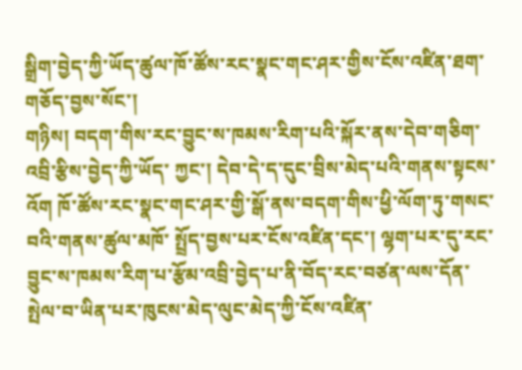སྒྲིག་བྱེད་ཀྱི་ཡོད་ཚུལ་ཁོ་ཚོས་རང་སྣང་གང་ཤར་གྱིས་ངོས་འཛིན་ཐག་གཅོད་བྱས་སོང་།
གཉིས། བདག་གིས་རང་བྱུང་ས་ཁམས་རིག་པའི་སྐོར་ནས་དེབ་གཅིག་འབྲི་རྩིས་བྱེད་ཀྱི་ཡོད་ ཀྱང་། དེབ་དེ་ད་དུང་བྲིས་མེད་པའི་གནས་སྟངས་འོག ཁོ་ཚོས་རང་སྣང་གང་ཤར་གྱི་སྒོ་ནས་བདག་གིས་ཕྱི་ལོག་ཏུ་གསང་བའི་གནས་ཚུལ་མཁོ་ སྤྲོད་བྱས་པར་ངོས་འཛིན་དང་། ལྷག་པར་དུ་རང་བྱུང་ས་ཁམས་རིག་པ་རྩོམ་འབྲི་བྱེད་པ་ནི་བོད་རང་བཙན་ལས་དོན་ སྤེལ་བ་ཡིན་པར་ཁུངས་མེད་ལུང་མེད་ཀྱི་ངོས་འཛིན་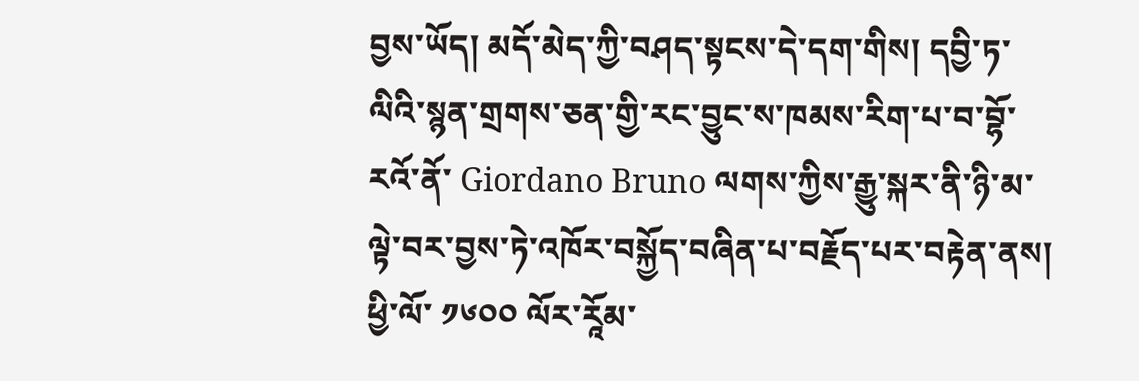བྱས་ཡོད། མདོ་མེད་ཀྱི་བཤད་སྟངས་དེ་དག་གིས། དབྱི་ཏ་ལིའི་སྙན་གྲགས་ཅན་གྱི་རང་བྱུང་ས་ཁམས་རིག་པ་བ་བྷོ་རའོ་ནོ་ Giordano Bruno ལགས་ཀྱིས་རྒྱུ་སྐར་ནི་ཉི་མ་ལྟེ་བར་བྱས་ཏེ་འཁོར་བསྐྱོད་བཞིན་པ་བརྗོད་པར་བརྟེན་ནས། ཕྱི་ལོ་ ༡༦༠༠ ལོར་རཱོམ་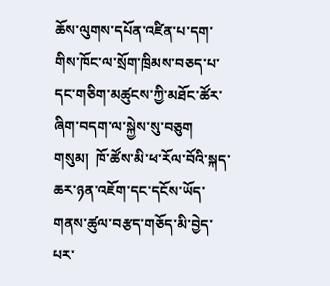ཆོས་ལུགས་དཔོན་འཛིན་པ་དག་གིས་ཁོང་ལ་སྲོག་ཁྲིམས་བཅད་པ་དང་གཅིག་མཚུངས་ཀྱི་མཐོང་ཚོར་ཞིག་བདག་ལ་སྐྱེས་སུ་བཅུག
གསུམ།  ཁོ་ཚོས་མི་ཕ་རོལ་བོའི་སྐད་ཆར་ཉན་འཇོག་དང་དངོས་ཡོད་གནས་ཚུལ་བརྩད་གཅོད་མི་བྱེད་པར་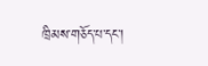ཁྲིམས་གཅོད་པ་དང་།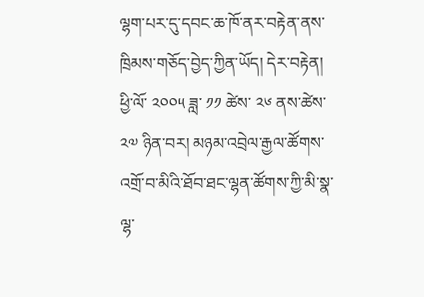ལྷག་པར་དུ་དབང་ཆ་ཁོ་ནར་བརྟེན་ནས་ཁྲིམས་གཅོད་བྱེད་ཀྱིན་ཡོད། དེར་བརྟེན། ཕྱི་ལོ་ ༢༠༠༥ ཟླ་ ༡༡ ཚེས་ ༢༦ ནས་ཚེས་ ༢༧ ཉིན་བར། མཉམ་འབྲེལ་རྒྱལ་ཚོགས་འགྲོ་བ་མིའི་ཐོབ་ཐང་ལྷན་ཚོགས་ཀྱི་མི་སྣ་ལྷ་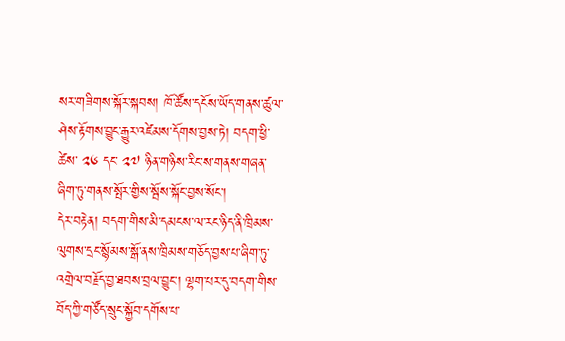སར་གཟིགས་སྐོར་སྐབས། ཁོ་ཚོས་དངོས་ཡོད་གནས་ཚུལ་ཤེས་རྟོགས་བྱུང་རྒྱུར་འཛེམས་དོགས་བྱས་ཏེ། བདག་ཕྱི་ཚེས་ ༢༦ དང་ ༢༧ ཉིན་གཉིས་རིང་ས་གནས་གཞན་ཞིག་ཏུ་གནས་སྤོར་གྱིས་སྦོས་སྐོང་བྱས་སོང་།
དེར་བརྟེན། བདག་གིས་མི་དམངས་ལ་རང་ཉིད་ནི་ཁྲིམས་ལུགས་དྲང་སྙོམས་སྒོ་ནས་ཁྲིམས་གཅོད་བྱས་པ་ཞིག་ཏུ་འགྲེལ་བརྗོད་བྱ་ཐབས་བྲལ་བྱུང་། ལྷག་པར་དུ་བདག་གིས་བོད་ཀྱི་གཙོད་སྲུང་སྐྱོབ་དགོས་པ་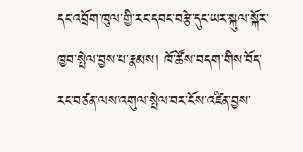དང་འབྲོག་ཁུལ་གྱི་རང་དབང་བརྩེ་དུང་ཡར་སྐུལ་སྐོར་ཁྱབ་སྤེལ་བྱས་པ་རྣམས། ཁོ་ཚོས་བདག་གིས་བོད་རང་བཙན་ལས་འགུལ་སྤེལ་བར་ངོས་འཛིན་བྱས་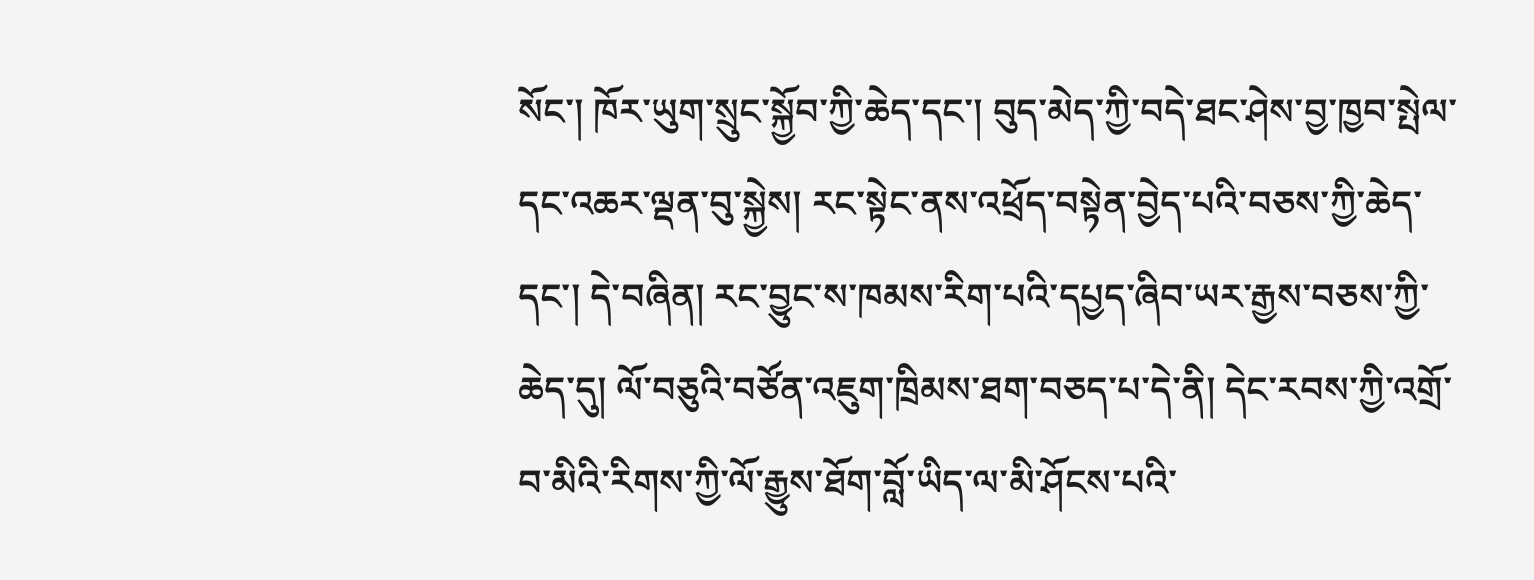སོང་། ཁོར་ཡུག་སྲུང་སྐྱོབ་ཀྱི་ཆེད་དང་། བུད་མེད་ཀྱི་བདེ་ཐང་ཤེས་བྱ་ཁྱབ་སྤེལ་དང་འཆར་ལྡན་བུ་སྐྱེས། རང་སྟེང་ནས་འཕྲོད་བསྟེན་བྱེད་པའི་བཅས་ཀྱི་ཆེད་དང་། དེ་བཞིན། རང་བྱུང་ས་ཁམས་རིག་པའི་དཔྱད་ཞིབ་ཡར་རྒྱས་བཅས་ཀྱི་ཆེད་དུ། ལོ་བཅུའི་བཙོན་འཇུག་ཁྲིམས་ཐག་བཅད་པ་དེ་ནི། དེང་རབས་ཀྱི་འགྲོ་བ་མིའི་རིགས་ཀྱི་ལོ་རྒྱུས་ཐོག་བློ་ཡིད་ལ་མི་ཤོངས་པའི་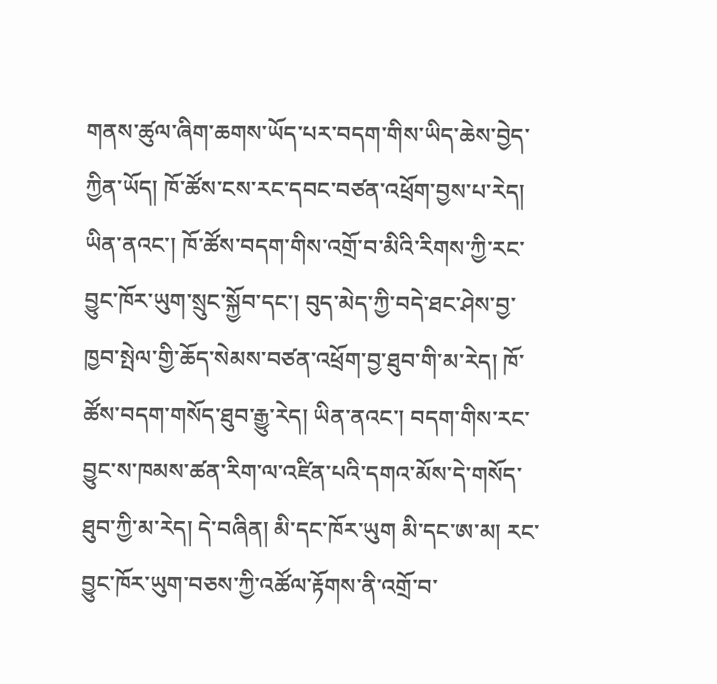གནས་ཚུལ་ཞིག་ཆགས་ཡོད་པར་བདག་གིས་ཡིད་ཆེས་བྱེད་ཀྱིན་ཡོད། ཁོ་ཚོས་ངས་རང་དབང་བཙན་འཕྲོག་བྱས་པ་རེད། ཡིན་ནའང་། ཁོ་ཚོས་བདག་གིས་འགྲོ་བ་མིའི་རིགས་ཀྱི་རང་བྱུང་ཁོར་ཡུག་སྲུང་སྐྱོབ་དང་། བུད་མེད་ཀྱི་བདེ་ཐང་ཤེས་བྱ་ཁྱབ་སྤེལ་གྱི་ཆོད་སེམས་བཙན་འཕྲོག་བྱ་ཐུབ་གི་མ་རེད། ཁོ་ཚོས་བདག་གསོད་ཐུབ་རྒྱུ་རེད། ཡིན་ནའང་། བདག་གིས་རང་བྱུང་ས་ཁམས་ཚན་རིག་ལ་འཛིན་པའི་དགའ་མོས་དེ་གསོད་ཐུབ་ཀྱི་མ་རེད། དེ་བཞིན། མི་དང་ཁོར་ཡུག མི་དང་ཨ་མ། རང་བྱུང་ཁོར་ཡུག་བཅས་ཀྱི་འཚོལ་རྟོགས་ནི་འགྲོ་བ་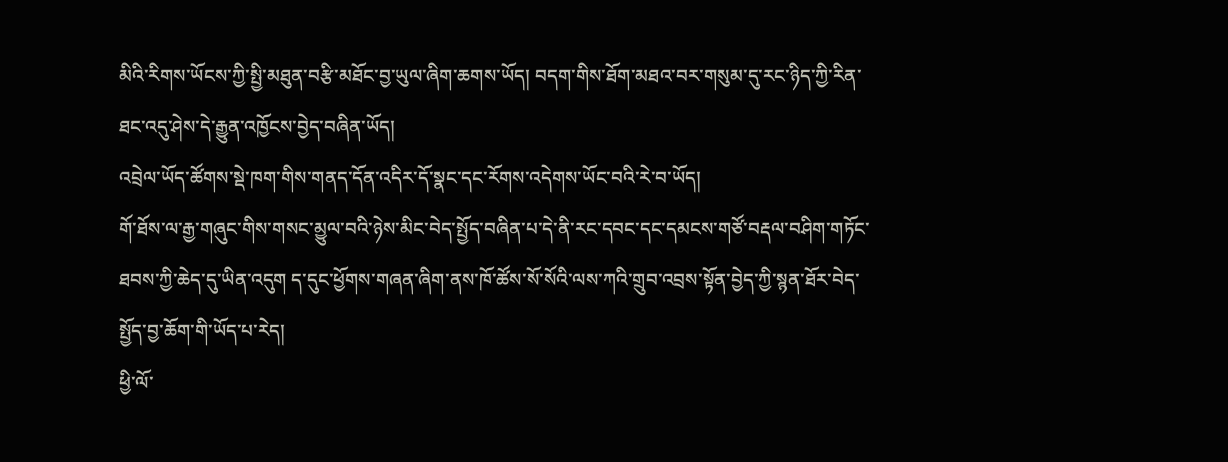མིའི་རིགས་ཡོངས་ཀྱི་སྤྱི་མཐུན་བརྩི་མཐོང་བྱ་ཡུལ་ཞིག་ཆགས་ཡོད། བདག་གིས་ཐོག་མཐའ་བར་གསུམ་དུ་རང་ཉིད་ཀྱི་རིན་ཐང་འདུ་ཤེས་དེ་རྒྱུན་འཁྱོངས་བྱེད་བཞིན་ཡོད།
འབྲེལ་ཡོད་ཚོགས་སྡེ་ཁག་གིས་གནད་དོན་འདིར་དོ་སྣང་དང་རོགས་འདེགས་ཡོང་བའི་རེ་བ་ཡོད།
གོ་ཐོས་ལ་རྒྱ་གཞུང་གིས་གསང་མྱུལ་བའི་ཉེས་མིང་བེད་སྤྱོད་བཞིན་པ་དེ་ནི་རང་དབང་དང་དམངས་གཙོ་བརྡལ་བཤིག་གཏོང་ཐབས་ཀྱི་ཆེད་དུ་ཡིན་འདུག ད་དུང་ཕྱོགས་གཞན་ཞིག་ནས་ཁོ་ཚོས་སོ་སོའི་ལས་ཀའི་གྲུབ་འབྲས་སྟོན་བྱེད་ཀྱི་སྙན་ཐོར་བེད་སྤྱོད་བྱ་ཆོག་གི་ཡོད་པ་རེད།
ཕྱི་ལོ་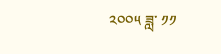༢༠༠༥ ཟླ་ ༡༡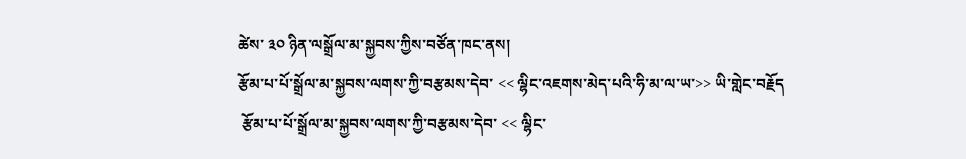ཚེས་ ༣༠ ཉིན་ལསྒྲོལ་མ་སྐྱབས་ཀྱིས་བཙོན་ཁང་ནས།
རྩོམ་པ་པོ་སྒྲོལ་མ་སྐྱབས་ལགས་ཀྱི་བརྩམས་དེབ་ << ལྷིང་འཇགས་མེད་པའི་ཧི་མ་ལ་ཡ་>> ཡི་གླེང་བརྗོད
 རྩོམ་པ་པོ་སྒྲོལ་མ་སྐྱབས་ལགས་ཀྱི་བརྩམས་དེབ་ << ལྷིང་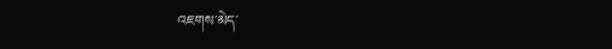འཇགས་མེད་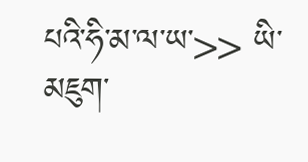པའི་ཧི་མ་ལ་ཡ་>> ཡི་མཇུག་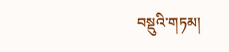བསྡུའི་གཏམ།